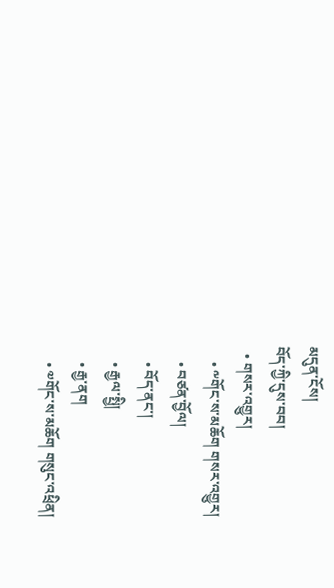མདུན་ངོས།
བོད་ཀྱི་དུས་བབ།
  • གསར་འགྱུར།
    • ༸གོང་ས་མཆོག གསར་འགྱུར།
    • བཙན་བྱོལ།
    • བོད་ནང་།
    • རྒྱལ་སྤྱི།
    • རྒྱ་ནག
    • ༧གོང་ས་མཆོག གསུང་འཕྲིན།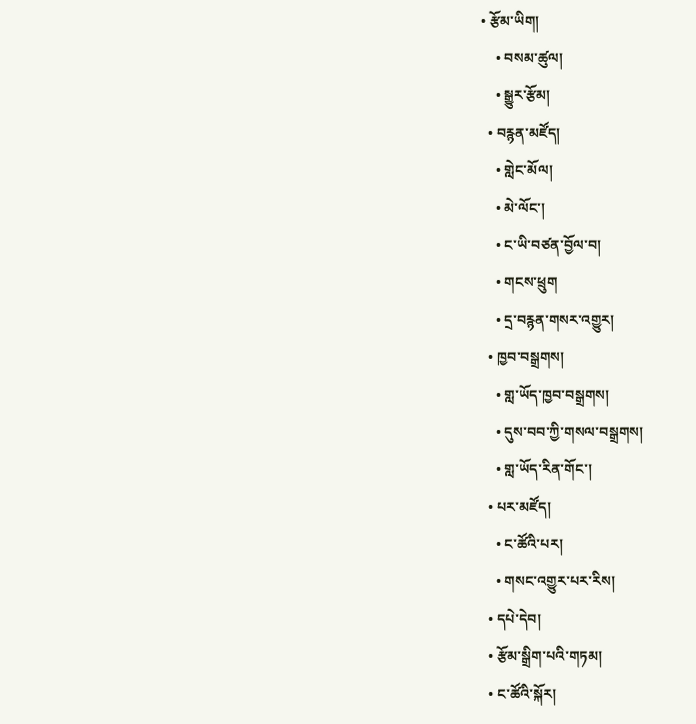• རྩོམ་ཡིག།
    • བསམ་ཚུལ།
    • སྒྱུར་རྩོམ།
  • བརྙན་མཛོད།
    • གླེང་མོལ།
    • མེ་ལོང་།
    • ང་ཡི་བཙན་བྱོལ་བ།
    • གངས་ཕྲུག
    • དྲ་བརྙན་གསར་འགྱུར།
  • ཁྱབ་བསྒྲགས།
    • གླ་ཡོད་ཁྱབ་བསྒྲགས།
    • དུས་བབ་ཀྱི་གསལ་བསྒྲགས།
    • གླ་ཡོད་རིན་གོང་།
  • པར་མཛོད།
    • ང་ཚོའི་པར།
    • གསང་འགྱུར་པར་རིས།
  • དཔེ་དེབ།
  • རྩོམ་སྒྲིག་པའི་གཏམ།
  • ང་ཚོའི་སྐོར།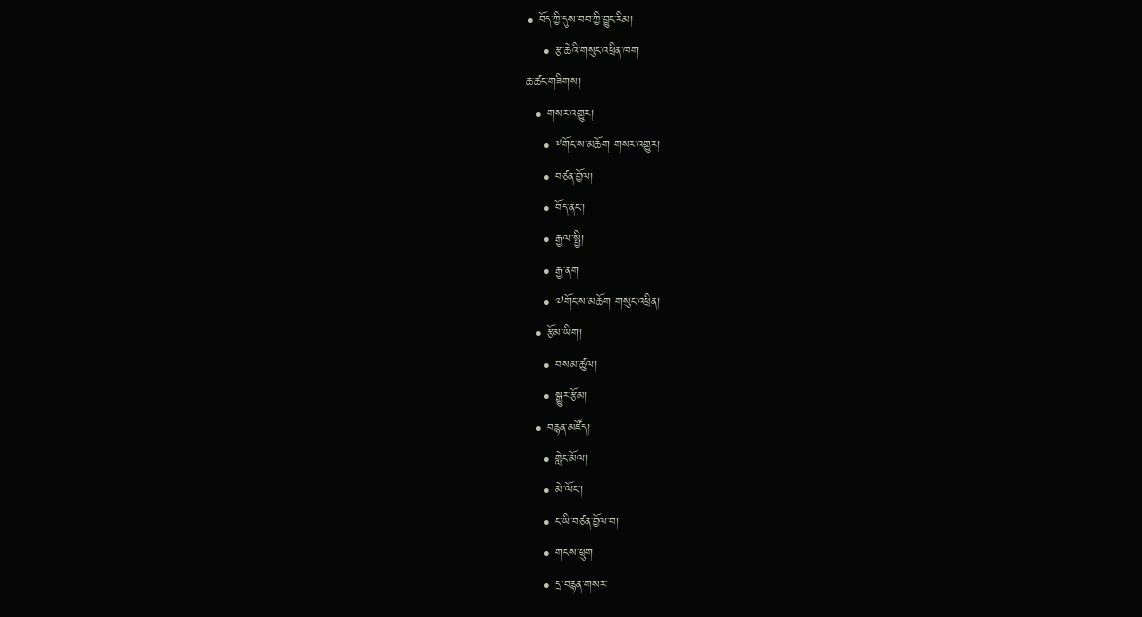• བོད་ཀྱི་དུས་བབ་ཀྱི་བྱུང་རིམ།
    • རྩ་ཆེའི་གསུང་འཕྲིན་ཁག
ཆ་ཚང་གཟིགས།
  • གསར་འགྱུར།
    • ༸གོང་ས་མཆོག གསར་འགྱུར།
    • བཙན་བྱོལ།
    • བོད་ནང་།
    • རྒྱལ་སྤྱི།
    • རྒྱ་ནག
    • ༧གོང་ས་མཆོག གསུང་འཕྲིན།
  • རྩོམ་ཡིག།
    • བསམ་ཚུལ།
    • སྒྱུར་རྩོམ།
  • བརྙན་མཛོད།
    • གླེང་མོལ།
    • མེ་ལོང་།
    • ང་ཡི་བཙན་བྱོལ་བ།
    • གངས་ཕྲུག
    • དྲ་བརྙན་གསར་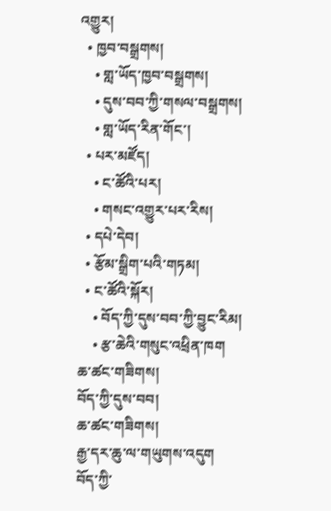འགྱུར།
  • ཁྱབ་བསྒྲགས།
    • གླ་ཡོད་ཁྱབ་བསྒྲགས།
    • དུས་བབ་ཀྱི་གསལ་བསྒྲགས།
    • གླ་ཡོད་རིན་གོང་།
  • པར་མཛོད།
    • ང་ཚོའི་པར།
    • གསང་འགྱུར་པར་རིས།
  • དཔེ་དེབ།
  • རྩོམ་སྒྲིག་པའི་གཏམ།
  • ང་ཚོའི་སྐོར།
    • བོད་ཀྱི་དུས་བབ་ཀྱི་བྱུང་རིམ།
    • རྩ་ཆེའི་གསུང་འཕྲིན་ཁག
ཆ་ཚང་གཟིགས།
བོད་ཀྱི་དུས་བབ།
ཆ་ཚང་གཟིགས།
རྒྱ་དར་ཆུ་ལ་གཡུགས་འདུག
བོད་ཀྱི་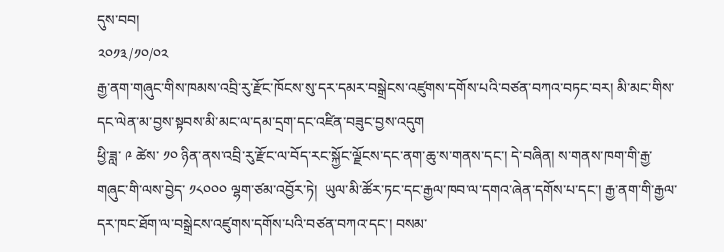དུས་བབ།
༢༠༡༣/༡༠/༠༢
རྒྱ་ནག་གཞུང་གིས་ཁམས་འབྲི་རུ་རྫོང་ཁོངས་སུ་དར་དམར་བསྒྲེངས་འཛུགས་དགོས་པའི་བཙན་བཀའ་བཏང་བར། མི་མང་གིས་དང་ལེན་མ་བྱས་སྟབས་མི་མང་ལ་དམ་དྲག་དང་འཛིན་བཟུང་བྱས་འདུག
ཕྱི་ཟླ་ ༩ ཚེས་ ༡༠ ཉིན་ནས་འབྲི་རུ་རྫོང་ལ་བོད་རང་སྐྱོང་ལྗོངས་དང་ནག་ཆུ་ས་གནས་དང་། དེ་བཞིན། ས་གནས་ཁག་གི་རྒྱ་གཞུང་གི་ལས་བྱེད་ ༡༨༠༠༠ ལྷག་ཙམ་འབྱོར་ཏེ།  ཡུལ་མི་ཚོར་ཏང་དང་རྒྱལ་ཁབ་ལ་དགའ་ཞེན་དགོས་པ་དང་། རྒྱ་ནག་གི་རྒྱལ་དར་ཁང་ཐོག་ལ་བསྒྲེངས་འཛུགས་དགོས་པའི་བཙན་བཀའ་དང་། བསམ་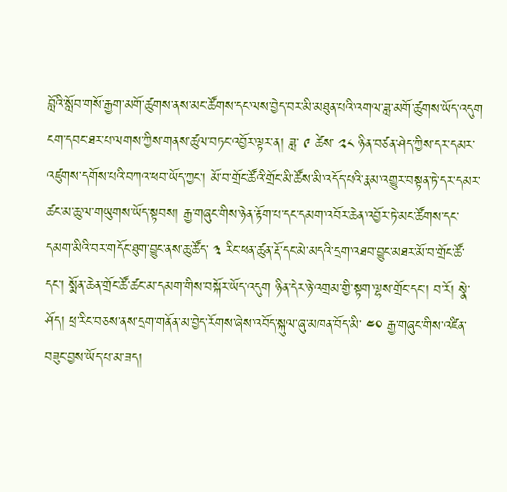བློའི་སློབ་གསོ་རྒྱག་མགོ་ཚུགས་ནས་མང་ཚོགས་དང་ལས་བྱེད་བར་མི་མཐུན་པའི་འགལ་ཟླ་མགོ་ཚུགས་ཡོད་འདུག
ངག་དབང་ཐར་པ་ལགས་ཀྱིས་གནས་ཚུལ་བཏང་འབྱོར་ལྟར་ན། ཟླ་ ༩ ཚེས་ ༢༨ ཉིན་བཙན་ཤེད་ཀྱིས་དར་དམར་འཛུགས་དགོས་པའི་བཀའ་ཕབ་ཡོད་ཀྱང་། མོ་བ་གྲོང་ཚོའི་གྲོང་མི་ཚོས་མི་འདོད་པའི་རྣམ་འགྱུར་བསྟན་ཏེ་དར་དམར་ཚང་མ་ཆུ་ལ་གཡུགས་ཡོད་སྟབས། རྒྱ་གཞུང་གིས་ཉེན་རྟོག་པ་དང་དམག་འབོར་ཆེན་འབྱོར་ཏེ་མང་ཚོགས་དང་དམག་མིའི་བར་གདོང་ཐུག་བྱུང་ནས་ཆུ་ཚོད་ ༣ རིང་ཕན་ཚུན་རྡོ་དང་མེ་མདའི་དྲག་འཐབ་བྱུང་མཐར་མོ་བ་གྲོང་ཚོ་དང་། སྨོན་ཆེན་གྲོང་ཚོ་ཚང་མ་དམག་གིས་བསྐོར་ཡོད་འདུག ཉིན་དེར་ཉེ་འགྲམ་གྱི་སྟག་ལྷས་གྲོང་དང་། བ་རོ། སྣེ་ཤོད། ཕྲ་རིང་བཅས་ནས་དྲག་གནོན་མ་བྱེད་རོགས་ཞེས་འབོད་སྐུལ་ཞུ་མཁན་བོད་མི་ ༤༠ རྒྱ་གཞུང་གིས་འཛིན་བཟུང་བྱས་ཡོད་པ་མ་ཟད།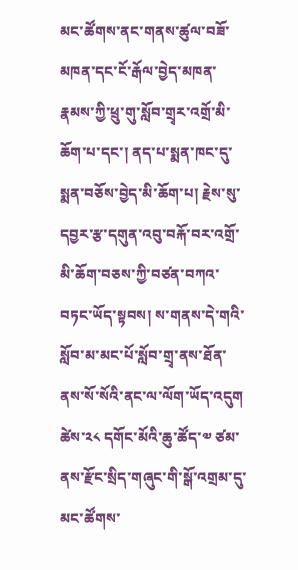མང་ཚོགས་ནང་གནས་ཚུལ་བཟོ་མཁན་དང་ངོ་རྒོལ་བྱེད་མཁན་རྣམས་ཀྱི་ཕྲུ་གུ་སློབ་གྲྭར་འགྲོ་མི་ཆོག་པ་དང་། ནད་པ་སྨན་ཁང་དུ་སྨན་བཅོས་བྱེད་མི་ཆོག་པ། རྗེས་སུ་དབྱར་རྩ་དགུན་འབུ་བརྐོ་བར་འགྲོ་མི་ཆོག་བཅས་ཀྱི་བཙན་བཀའ་བཏང་ཡོད་སྟབས། ས་གནས་དེ་གའི་སློབ་མ་མང་པོ་སློབ་གྲྭ་ནས་ཐོན་ནས་སོ་སོའི་ནང་ལ་ལོག་ཡོད་འདུག
ཚེས་༢༨ དགོང་མོའི་ཆུ་ཚོད་༧ ཙམ་ནས་རྫོང་སྲིད་གཞུང་གི་སྒོ་འགྲམ་དུ་མང་ཚོགས་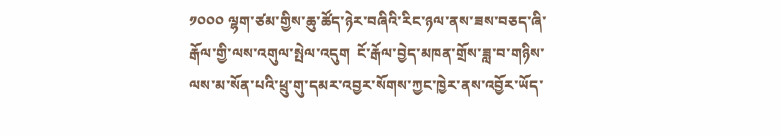༡༠༠༠ ལྷག་ཙམ་གྱིས་ཆུ་ཚོད་ཉེར་བཞིའི་རིང་ཉལ་ནས་ཟས་བཅད་ཞི་རྒོལ་གྱི་ལས་འགུལ་སྤེལ་འདུག  ངོ་རྒོལ་བྱེད་མཁན་གྲོས་ཟླ་བ་གཉིས་ལས་མ་སོན་པའི་ཕྲུ་གུ་དམར་འབྱར་སོགས་ཀྱང་ཁྱེར་ནས་འབྱོར་ཡོད་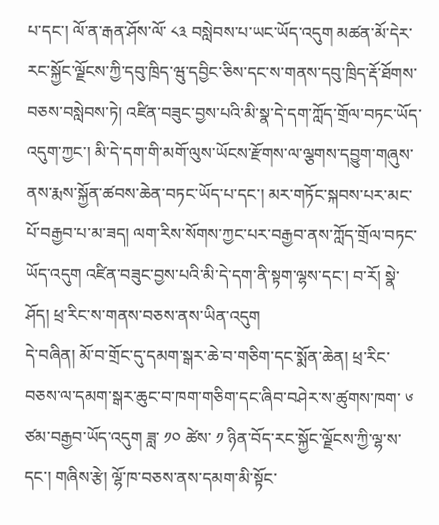པ་དང་། ལོ་ན་རྒན་ཤོས་ལོ་ ༨༣ བསླེབས་པ་ཡང་ཡོད་འདུག མཚན་མོ་དེར་རང་སྐྱོང་ལྗོངས་ཀྱི་དབུ་ཁྲིད་ཝུ་དབྱིང་ཅིས་དང་ས་གནས་དབུ་ཁྲིད་རྡོ་ཐོགས་བཅས་བསླེབས་ཏེ། འཛིན་བཟུང་བྱས་པའི་མི་སྣ་དེ་དག་ཀློད་གྲོལ་བཏང་ཡོད་འདུག་ཀྱང་། མི་དེ་དག་གི་མགོ་ལུས་ཡོངས་རྫོགས་ལ་ལྕགས་དབྱུག་གཞུས་ནས་རྨས་སྐྱོན་ཚབས་ཆེན་བཏང་ཡོད་པ་དང་། མར་གཏོང་སྐབས་པར་མང་པོ་བརྒྱབ་པ་མ་ཟད། ལག་རིས་སོགས་ཀྱང་པར་བརྒྱབ་ནས་ཀློད་གྲོལ་བཏང་ཡོད་འདུག འཛིན་བཟུང་བྱས་པའི་མི་དེ་དག་ནི་སྟག་ལྷས་དང་། བ་རོ། སྣེ་ཤོད། ཕྲ་རིང་ས་གནས་བཅས་ནས་ཡིན་འདུག
དེ་བཞིན། མོ་བ་གྲོང་དུ་དམག་སྒར་ཆེ་བ་གཅིག་དང་སྨོན་ཆེན། ཕྲ་རིང་བཅས་ལ་དམག་སྒར་ཆུང་བ་ཁག་གཅིག་དང་ཞིབ་བཤེར་ས་ཚུགས་ཁག་ ༦ ཙམ་བརྒྱབ་ཡོད་འདུག ཟླ་ ༡༠ ཚེས་ ༡ ཉིན་བོད་རང་སྐྱོང་ལྗོངས་ཀྱི་ལྷ་ས་དང་། གཞིས་རྩེ། ལྷོ་ཁ་བཅས་ནས་དམག་མི་སྟོང་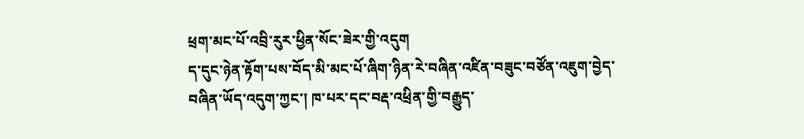ཕྲག་མང་པོ་འབྲི་རུར་ཕྱིན་སོང་ཟེར་གྱི་འདུག
ད་དུང་ཉེན་རྟོག་པས་བོད་མི་མང་པོ་ཞིག་ཉིན་རེ་བཞིན་འཛིན་བཟུང་བཙོན་འཇུག་བྱེད་བཞིན་ཡོད་འདུག་ཀྱང་། ཁ་པར་དང་བརྡ་འཕྲིན་གྱི་བརྒྱུད་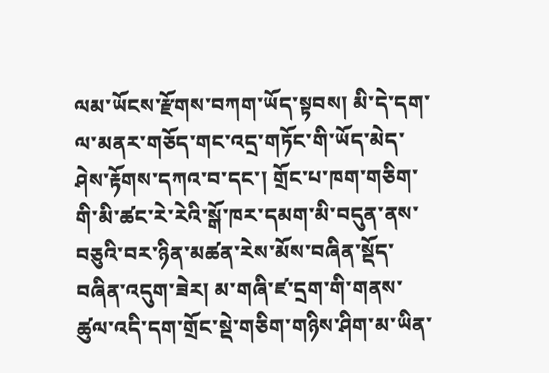ལམ་ཡོངས་རྫོགས་བཀག་ཡོད་སྟབས། མི་དེ་དག་ལ་མནར་གཅོད་གང་འདྲ་གཏོང་གི་ཡོད་མེད་ཤེས་རྟོགས་དཀའ་བ་དང་། གྲོང་པ་ཁག་གཅིག་གི་མི་ཚང་རེ་རེའི་སྒོ་ཁར་དམག་མི་བདུན་ནས་བཅུའི་བར་ཉིན་མཚན་རེས་མོས་བཞིན་སྡོད་བཞིན་འདུག་ཟེར། མ་གཞི་ཛ་དྲག་གི་གནས་ཚུལ་འདི་དག་གྲོང་སྡེ་གཅིག་གཉིས་ཤིག་མ་ཡིན་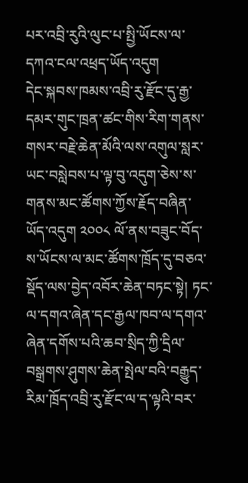པར་འབྲི་རུའི་ལུང་པ་སྤྱི་ཡོངས་ལ་དཀའ་ངལ་འཕྲད་ཡོད་འདུག
དེང་སྐབས་ཁམས་འབྲི་རུ་རྫོང་དུ་རྒྱ་དམར་གུང་ཁྲན་ཚང་གིས་རིག་གནས་གསར་བརྗེ་ཆེན་མོའི་ལས་འགུལ་སླར་ཡང་བསླེབས་པ་ལྟ་བུ་འདུག་ཅེས་ས་གནས་མང་ཚོགས་ཀྱོས་རྗོད་བཞིན་ཡོད་འདུག ༢༠༠༨ ལོ་ནས་བཟུང་བོད་ས་ཡོངས་ལ་མང་ཚོགས་ཁྲོད་དུ་བཅའ་སྡོད་ལས་བྱེད་འབོར་ཆེན་བཏང་སྟེ། ཏང་ལ་དགའ་ཞེན་དང་རྒྱལ་ཁབ་ལ་དགའ་ཞེན་དགོས་པའི་ཆབ་སྲིད་ཀྱི་དྲིལ་བསྒྲགས་ཤུགས་ཆེན་སྤེལ་བའི་བརྒྱུད་རིམ་ཁྲོད་འབྲི་རུ་རྫོང་ལ་ད་ལྟའི་བར་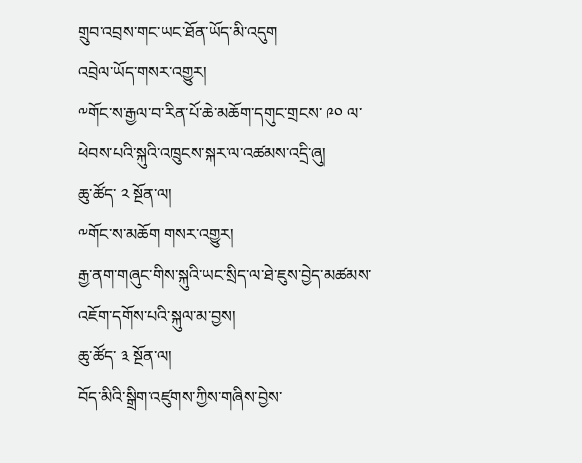གྲུབ་འབྲས་གང་ཡང་ཐོན་ཡོད་མི་འདུག
འབྲེལ་ཡོད་གསར་འགྱུར།
༸གོང་ས་རྒྱལ་བ་རིན་པོ་ཆེ་མཆོག་དགུང་གྲངས་ ༩༠ ལ་ཕེབས་པའི་སྐུའི་འཁྲུངས་སྐར་ལ་འཚམས་འདྲི་ཞུ།
ཆུ་ཚོད་ ༢ སྔོན་ལ།
༸གོང་ས་མཆོག གསར་འགྱུར།
རྒྱ་ནག་གཞུང་གིས་སྐུའི་ཡང་སྲིད་ལ་ཐེ་ཇུས་བྱེད་མཚམས་འཇོག་དགོས་པའི་སྐུལ་མ་བྱས།
ཆུ་ཚོད་ ༣ སྔོན་ལ།
བོད་མིའི་སྒྲིག་འཛུགས་ཀྱིས་གཞིས་བྱེས་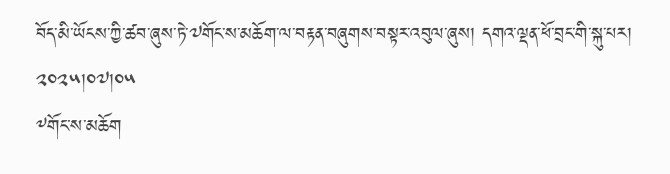བོད་མི་ཡོངས་ཀྱི་ཚབ་ཞུས་ཏེ་༧གོང་ས་མཆོག་ལ་བརྟན་བཞུགས་བསྟར་འབུལ་ཞུས། དགའ་ལྡན་ཕོ་བྲང་གི་སྐུ་པར། ༢༠༢༥།༠༧།༠༥
༸གོང་ས་མཆོག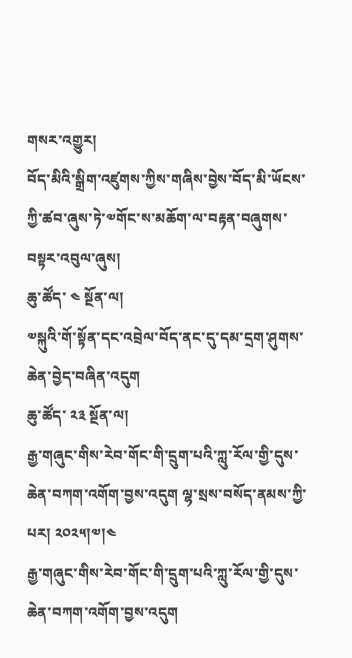གསར་འགྱུར།
བོད་མིའི་སྒྲིག་འཛུགས་ཀྱིས་གཞིས་བྱེས་བོད་མི་ཡོངས་ཀྱི་ཚབ་ཞུས་ཏེ་༧གོང་ས་མཆོག་ལ་བརྟན་བཞུགས་བསྟར་འབུལ་ཞུས།
ཆུ་ཚོད་ ༤ སྔོན་ལ།
༧སྐུའི་གོ་སྟོན་དང་འབྲེལ་བོད་ནང་དུ་དམ་དྲག་ཤུགས་ཆེན་བྱེད་བཞིན་འདུག
ཆུ་ཚོད་ ༢༣ སྔོན་ལ།
རྒྱ་གཞུང་གིས་རེབ་གོང་གི་དྲུག་པའི་ཀླུ་རོལ་གྱི་དུས་ཆེན་བཀག་འགོག་བྱས་འདུག ལྷ་སྲས་བསོད་ནམས་ཀྱི་པར། ༢༠༢༥།༧།༤
རྒྱ་གཞུང་གིས་རེབ་གོང་གི་དྲུག་པའི་ཀླུ་རོལ་གྱི་དུས་ཆེན་བཀག་འགོག་བྱས་འདུག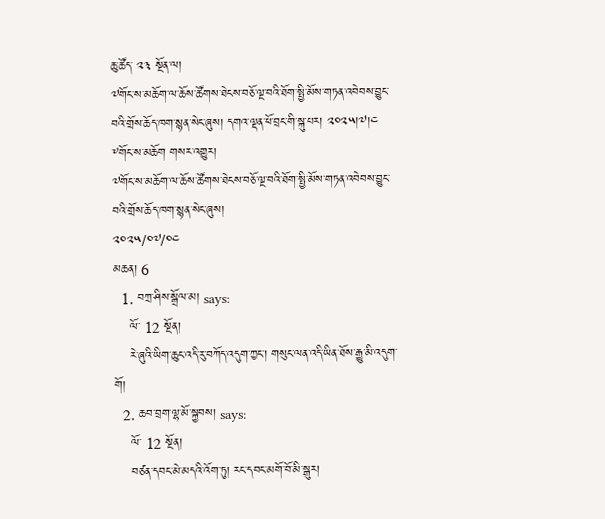ཆུ་ཚོད་ ༢༣ སྔོན་ལ།
༧གོང་ས་མཆོག་ལ་ཆོས་ཚོགས་ཐེངས་བཅོ་ལྔ་བའི་ཐོག་སྤྱི་མོས་གཏན་འབེབས་བྱུང་བའི་གྲོས་ཆོད་ཁག་སྙན་སེང་ཞུས། དགའ་ལྡན་ཕོ་བྲང་གི་སྐུ་པར། ༢༠༢༥།༧།༤
༸གོང་ས་མཆོག གསར་འགྱུར།
༧གོང་ས་མཆོག་ལ་ཆོས་ཚོགས་ཐེངས་བཅོ་ལྔ་བའི་ཐོག་སྤྱི་མོས་གཏན་འབེབས་བྱུང་བའི་གྲོས་ཆོད་ཁག་སྙན་སེང་ཞུས།
༢༠༢༥/༠༧/༠༤
མཆན། 6
  1. བཀྲ་ཤིས་སྒྲོལ་མ། says:
    ལོ་ 12 སྔོན།
    རེ་ཞུའི་ཡིག་ཆུང་འདི་རུ་བཀོད་འདུག་ཀྱང་། གསུང་ལན་འདི་ཡིན་ཐོས་རྒྱུ་མི་འདུག་གོ།
  2. ཆབ་བྲག་ལྷ་མོ་སྐྱབས། says:
    ལོ་ 12 སྔོན།
    བཙན་དབང་མེ་མདའི་འོག་ཏུ། རང་དབང་མགོ་བོ་མི་སྒུར།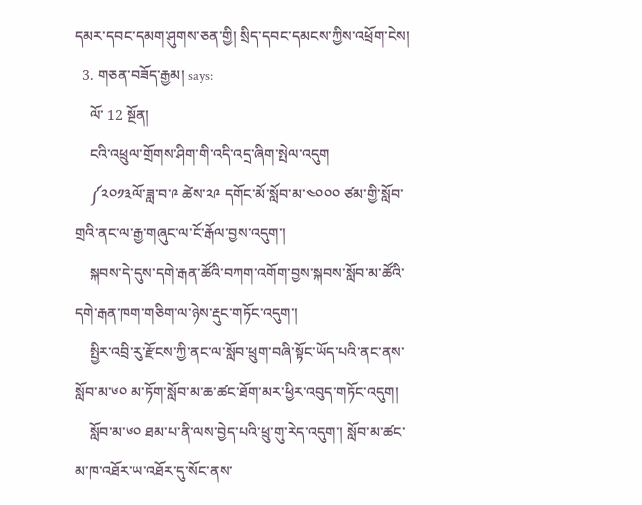དམར་དབང་དམག་ཤུགས་ཅན་གྱི། སྲིད་དབང་དམངས་ཀྱིས་འཕྲོག་ངེས།
  3. གཅན་བཟོད་རྒྱམ། says:
    ལོ་ 12 སྔོན།
    ངའི་འཕྲུལ་གྲོགས་ཤིག་གི་འདི་འདྲ་ཞིག་སྤེལ་འདུག
    ༼༢༠༡༣ལོ་ཟླ་བ་༩ ཚེས་༢༩ དགོང་མོ་སློབ་མ་༤༠༠༠ ཙམ་གྱི་སློབ་གྲའི་ནང་ལ་རྒྱ་གཞུང་ལ་ངོ་རྒོལ་བྱས་འདུག་།
    སྐབས་དེ་དུས་དགེ་རྒན་ཚོའི་བཀག་འགོག་བྱས་སྐབས་སློབ་མ་ཚོའི་དགེ་རྒན་ཁག་གཅིག་ལ་ཉེས་རྡུང་གཏོང་འདུག་།
    སྤྱིར་འབྲི་རུ་རྫོངས་ཀྱི་ནང་ལ་སློབ་ཕྲུག་བཞི་སྟོང་ཡོད་པའི་ནང་ནས་སློབ་མ་༦༠ མ་ཏོག་སློབ་མ་ཆ་ཚང་ཐོག་མར་ཕྱིར་འབུད་གཏོང་འདུག།
    སློབ་མ་༦༠ ཐམ་པ་ནི་ལས་བྱེད་པའི་ཕྲུ་གུ་རེད་འདུག་། སློབ་མ་ཚང་མ་ཁ་འཐོར་ཡ་འཐོར་དུ་སོང་ནས་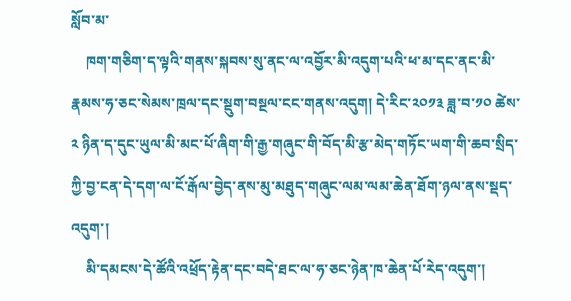སློབ་མ་
    ཁག་གཅིག་ད་ལྟའི་གནས་སྐབས་སུ་ནང་ལ་འབྱོར་མི་འདུག་པའི་ཕ་མ་དང་ནང་མི་རྣམས་ཧ་ཅང་སེམས་ཁྲལ་དང་སྡུག་བསྔལ་ངང་གནས་འདུག། དེ་རིང་༢༠༡༣ ཟླ་བ་༡༠ ཚེས་༢ ཉིན་ད་དུང་ཡུལ་མི་མང་པོ་ཞིག་གི་རྒྱ་གཞུང་གི་བོད་མི་རྩ་མེད་གཏོང་ཡག་གི་ཆབ་སྲིད་ཀྱི་བྱ་ངན་དེ་དག་ལ་ངོ་རྒོལ་བྱེད་ནས་མུ་མཐུད་གཞུང་ལམ་ལམ་ཆེན་ཐོག་ཉལ་ནས་སྡད་འདུག་།
    མི་དམངས་དེ་ཚོའི་འཕྲོད་རྟེན་དང་བདེ་ཐང་ལ་ཧ་ཅང་ཉེན་ཁ་ཆེན་པོ་རེད་འདུག་།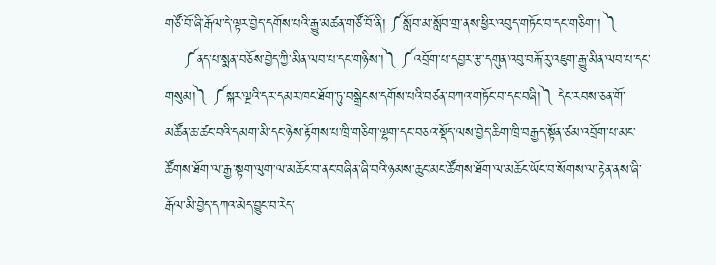གཙོ་བོ་ཞི་རྒོལ་དེ་ལྟར་བྱེད་དགོས་པའི་རྒྱུ་མཚན་གཙོ་བོ་ནི། ༼སློབ་མ་སློབ་གྲ་ནས་ཕྱིར་འབུད་གཏོང་བ་དང་གཅིག་། ༽
    ༼ནད་པ་སྨན་བཅོས་བྱེད་ཀྱི་མིན་ལབ་པ་དང་གཉིས་།༽ ༼འབྲོག་པ་དབྱར་རྩ་དགུན་འབུ་བརྐོ་རུ་འཇུག་རྒྱུ་མིན་ལབ་པ་དང་གསུམ།༽ ༼སྐར་ལྔའི་དར་དམར་ཁང་ཐོག་ཏུ་བསྒྲེངས་དགོས་པའི་བཙན་བཀའ་གཏོང་བ་དང་བཞི།༽ དེང་རབས་ཅན་གོ་མཚོན་ཆ་ཚང་བའི་དམག་མི་དང་ཉེས་རྟོགས་པ་ཁྲི་གཅིག་ལྷག་དང་བཅའ་སྡོད་ལས་བྱེད་ཆིག་ཁྲི་བརྒྱད་སྟོན་ཙམ་འབྲོག་པ་མང་ཚོགས་ཐོག་ལ་རྒྱ་སྟག་ལུག་ལ་མཆོང་བ་ནང་བཞིན་ཞི་བའི་ཉམས་ཆུང་མང་ཚོགས་ཐོག་ལ་མཆོང་ཡོང་བ་སོགས་ལ་རྟེན་ནས་ཞི་རྒོལ་མི་བྱེད་དཀའ་མེད་བྱུང་བ་རེད་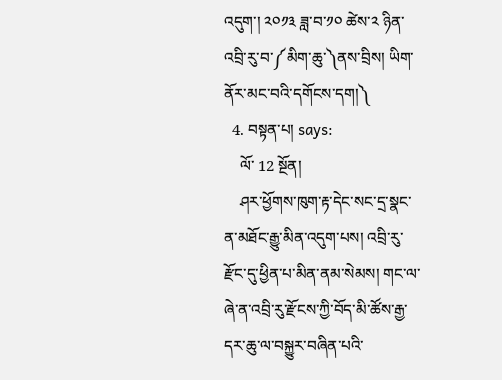འདུག་། ༢༠༡༣ ཟླ་བ་༡༠ ཚེས་༢ ཉིན་འབྲི་རུ་བ་༼མིག་ཆུ་༽ནས་བྲིས། ཡིག་ནོར་མང་བའི་དགོངས་དག།༽
  4. བསྟན་པ། says:
    ལོ་ 12 སྔོན།
    ཤར་ཕྱོགས་ཁུག་རྟ་དེང་སང་དྲ་སྣང་ན་མཐོང་རྒྱུ་མིན་འདུག་པས། འབྲི་རུ་རྫོང་དུ་ཕྱིན་པ་མིན་ནམ་སེམས། གང་ལ་ཞེ་ན་འབྲི་རུ་རྫོངས་ཀྱི་བོད་མི་ཚོས་རྒྱ་དར་ཆུ་ལ་བསྐྱུར་བཞིན་པའི་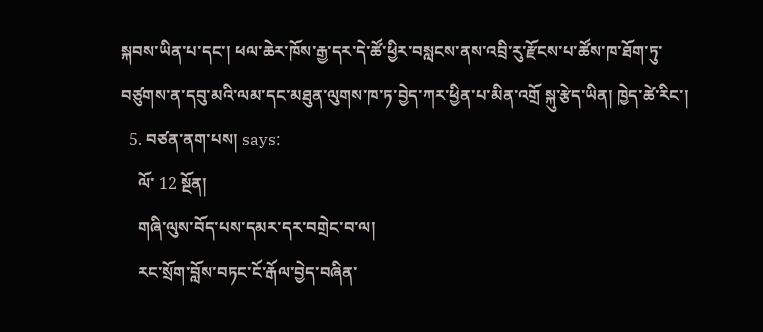སྐབས་ཡིན་པ་དང་། ཕལ་ཆེར་ཁོས་རྒྱ་དར་དེ་ཚོ་ཕྱིར་བསླངས་ནས་འབྲི་རུ་རྫོངས་པ་ཚོས་ཁ་ཐོག་ཏུ་བཙུགས་ན་དབུ་མའི་ལམ་དང་མཐུན་ལུགས་ཁ་ཏ་བྱེད་ཀར་ཕྱིན་པ་མིན་འགྲོ སྐུ་རྩེད་ཡིན། ཁྱེད་ཚེ་རིང་།
  5. བཙན་ནག་པས། says:
    ལོ་ 12 སྔོན།
    གཞི་ལུས་བོད་པས་དམར་དར་བགྲེང་བ་ལ།
    རང་སྲོག་བློས་བཏང་ངོ་རྒོལ་བྱེད་བཞིན་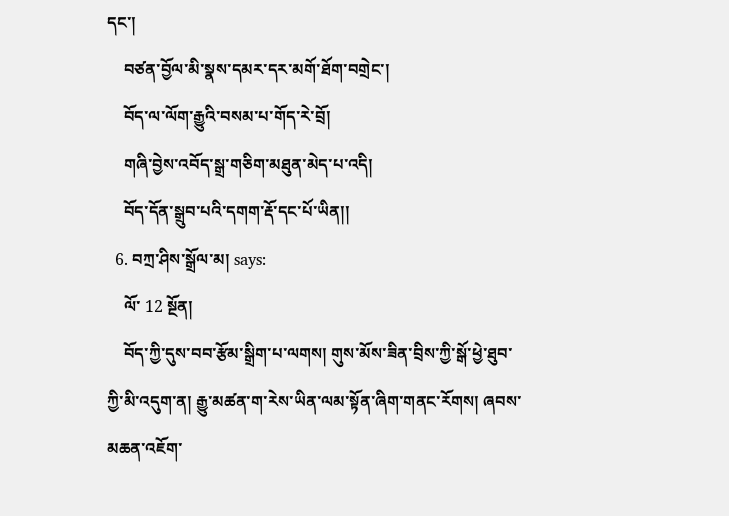དང་།
    བཙན་བྱོལ་མི་སྣས་དམར་དར་མགོ་ཐོག་བགྲེང་།
    བོད་ལ་ལོག་རྒྱུའི་བསམ་པ་གོད་རེ་བྲོ།
    གཞི་བྱེས་འབོད་སྒྲ་གཅིག་མཐུན་མེད་པ་འདི།
    བོད་དོན་སྒྲུབ་པའི་དགག་རྡོ་དང་པོ་ཡིན།།
  6. བཀྲ་ཤིས་སྒྲོལ་མ། says:
    ལོ་ 12 སྔོན།
    བོད་ཀྱི་དུས་བབ་རྩོམ་སྒྲིག་པ་ལགས། གུས་མོས་ཟིན་བྲིས་ཀྱི་སྒོ་ཕྱེ་ཐུབ་ཀྱི་མི་འདུག་ན། རྒྱུ་མཚན་ག་རེས་ཡིན་ལམ་སྟོན་ཞིག་གནང་རོགས། ཞབས་མཆན་འཇོག་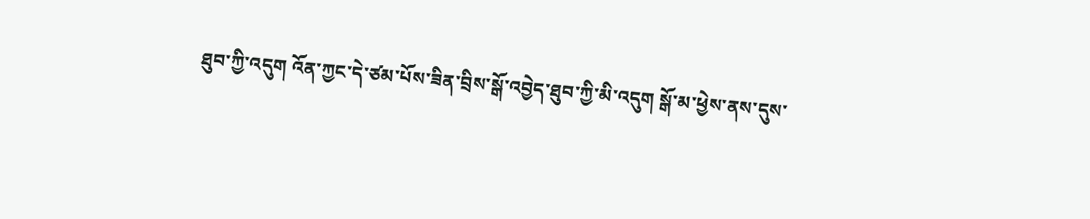ཐུབ་ཀྱི་འདུག འོན་ཀྱང་དེ་ཙམ་པོས་ཟིན་བྲིས་སྒོ་འབྱེད་ཐུབ་ཀྱི་མི་འདུག སྒོ་མ་ཕྱེས་ནས་དུས་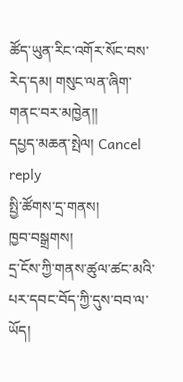ཚོད་ཡུན་རིང་འགོར་སོང་བས་རེད་དམ། གསུང་ལན་ཞིག་གནང་བར་མཁྱེན།།
དཔྱད་མཆན་སྤེལ། Cancel reply
སྤྱི་ཚོགས་དྲ་གནས།
ཁྱབ་བསྒྲགས།
དྲ་ངོས་ཀྱི་གནས་ཚུལ་ཚང་མའི་པར་དབང་བོད་ཀྱི་དུས་བབ་ལ་ཡོད།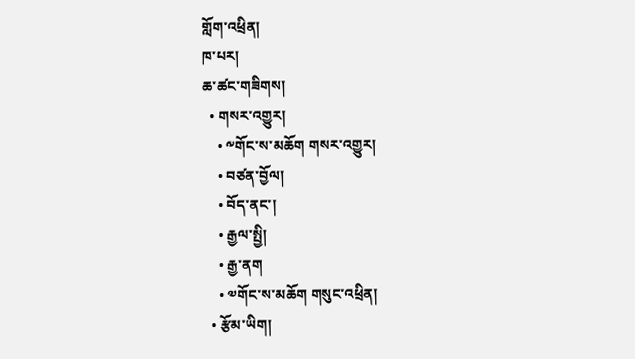གློག་འཕྲིན།
ཁ་པར།
ཆ་ཚང་གཟིགས།
  • གསར་འགྱུར།
    • ༸གོང་ས་མཆོག གསར་འགྱུར།
    • བཙན་བྱོལ།
    • བོད་ནང་།
    • རྒྱལ་སྤྱི།
    • རྒྱ་ནག
    • ༧གོང་ས་མཆོག གསུང་འཕྲིན།
  • རྩོམ་ཡིག།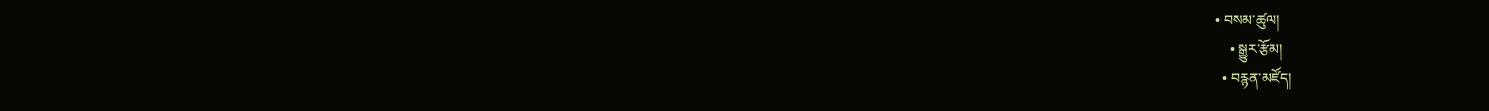• བསམ་ཚུལ།
    • སྒྱུར་རྩོམ།
  • བརྙན་མཛོད།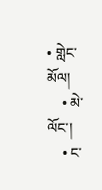• གླེང་མོལ།
    • མེ་ལོང་།
    • ང་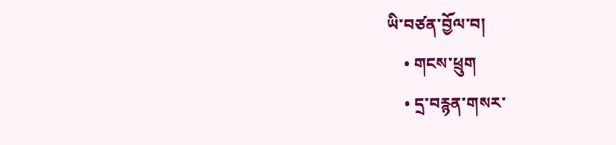ཡི་བཙན་བྱོལ་བ།
    • གངས་ཕྲུག
    • དྲ་བརྙན་གསར་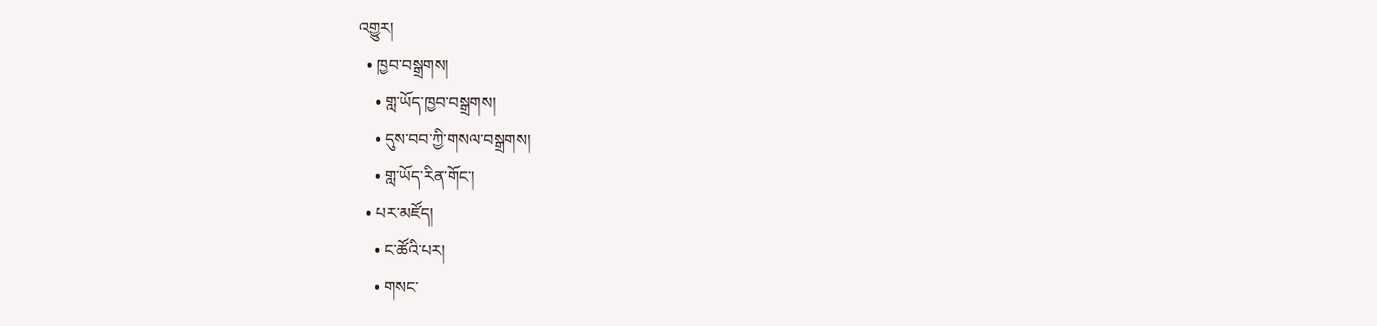འགྱུར།
  • ཁྱབ་བསྒྲགས།
    • གླ་ཡོད་ཁྱབ་བསྒྲགས།
    • དུས་བབ་ཀྱི་གསལ་བསྒྲགས།
    • གླ་ཡོད་རིན་གོང་།
  • པར་མཛོད།
    • ང་ཚོའི་པར།
    • གསང་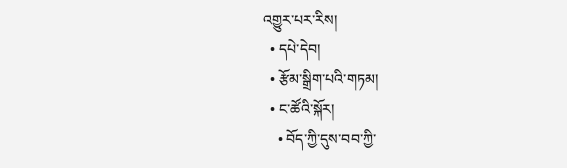འགྱུར་པར་རིས།
  • དཔེ་དེབ།
  • རྩོམ་སྒྲིག་པའི་གཏམ།
  • ང་ཚོའི་སྐོར།
    • བོད་ཀྱི་དུས་བབ་ཀྱི་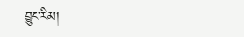བྱུང་རིམ།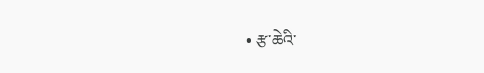• རྩ་ཆེའི་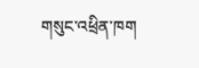གསུང་འཕྲིན་ཁག